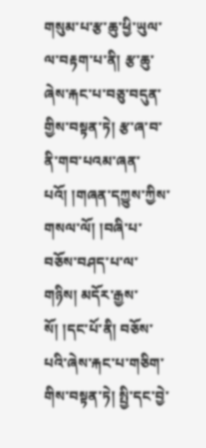གསུམ་པ་རྩ་ཆུ་ཕྱི་ཡུལ་ལ་བརྟག་པ་ནི། རྩ་ཆུ་ཞེས་རྐང་པ་བཅུ་བདུན་གྱིས་བསྟན་ཏེ། རྩ་ཞ་བ་ནི་གབ་པའམ་ཞན་པའོ། །གཞན་དཀྱུས་ཀྱིས་གསལ་ལོ། །བཞི་པ་བཅོས་བཤད་པ་ལ་གཉིས། མདོར་རྒྱས་སོ། །དང་པོ་ནི། བཅོས་པའི་ཞེས་རྐང་པ་གཅིག་གིས་བསྟན་ཏེ། སྤྱི་དང་བྱེ་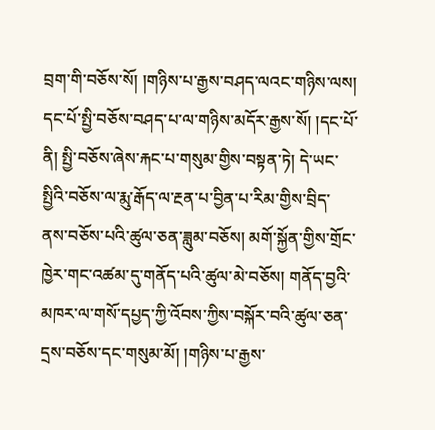བྲག་གི་བཅོས་སོ། །གཉིས་པ་རྒྱས་བཤད་ལའང་གཉིས་ལས། དང་པོ་སྤྱི་བཅོས་བཤད་པ་ལ་གཉིས་མདོར་རྒྱས་སོ། །དང་པོ་ནི། སྤྱི་བཅོས་ཞེས་རྐང་པ་གསུམ་གྱིས་བསྟན་ཏེ། དེ་ཡང་སྤྱིའི་བཅོས་ལ་རྨུ་རྒོད་ལ་རྔན་པ་བྱིན་པ་རིམ་གྱིས་བྲིད་ནས་བཅོས་པའི་ཚུལ་ཅན་ཟླུམ་བཅོས། མགོ་སྐྱོན་གྱིས་གྲོང་ཁྱེར་གང་འཚམ་དུ་གནོད་པའི་ཚུལ་མེ་བཅོས། གནོད་བྱའི་མཁར་ལ་གསོ་དཔྱད་ཀྱི་འོབས་ཀྱིས་བསྐོར་བའི་ཚུལ་ཅན་དྲས་བཅོས་དང་གསུམ་མོ། །གཉིས་པ་རྒྱས་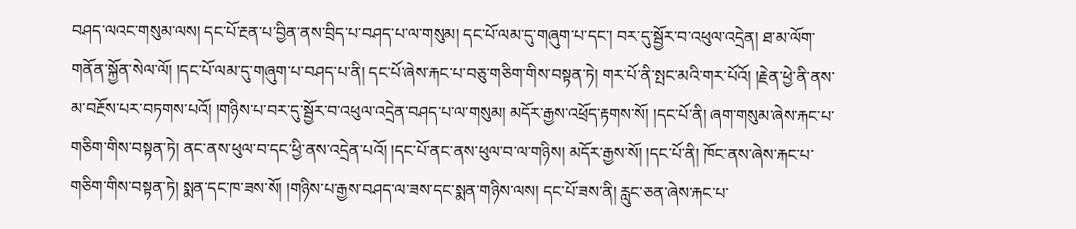བཤད་ལའང་གསུམ་ལས། དང་པོ་རྔན་པ་བྱིན་ནས་བྲིད་པ་བཤད་པ་ལ་གསུམ། དང་པོ་ལམ་དུ་གཞུག་པ་དང་། བར་དུ་སྦྱོར་བ་འཕུལ་འདྲེན། ཐ་མ་ལོག་གནོན་སྐྱོན་སེལ་ལོ། །དང་པོ་ལམ་དུ་གཞུག་པ་བཤད་པ་ནི། དང་པོ་ཞེས་རྐང་པ་བཅུ་གཅིག་གིས་བསྟན་ཏེ། གར་པོ་ནི་སྤང་མའི་གར་པོའོ། །རྗེན་ཕྱེ་ནི་ནས་མ་བརྔོས་པར་བཏགས་པའོ། །གཉིས་པ་བར་དུ་སྦྱོར་བ་འཕུལ་འདྲེན་བཤད་པ་ལ་གསུམ། མདོར་རྒྱས་འཕྲོད་རྟགས་སོ། །དང་པོ་ནི། ཞག་གསུམ་ཞེས་རྐང་པ་གཅིག་གིས་བསྟན་ཏེ། ནང་ནས་ཕུལ་བ་དང་ཕྱི་ནས་འདྲེན་པའོ། །དང་པོ་ནང་ནས་ཕུལ་བ་ལ་གཉིས། མདོར་རྒྱས་སོ། །དང་པོ་ནི། ཁོང་ནས་ཞེས་རྐང་པ་གཅིག་གིས་བསྟན་ཏེ། སྨན་དང་ཁ་ཟས་སོ། །གཉིས་པ་རྒྱས་བཤད་ལ་ཟས་དང་སྨན་གཉིས་ལས། དང་པོ་ཟས་ནི། རླུང་ཅན་ཞེས་རྐང་པ་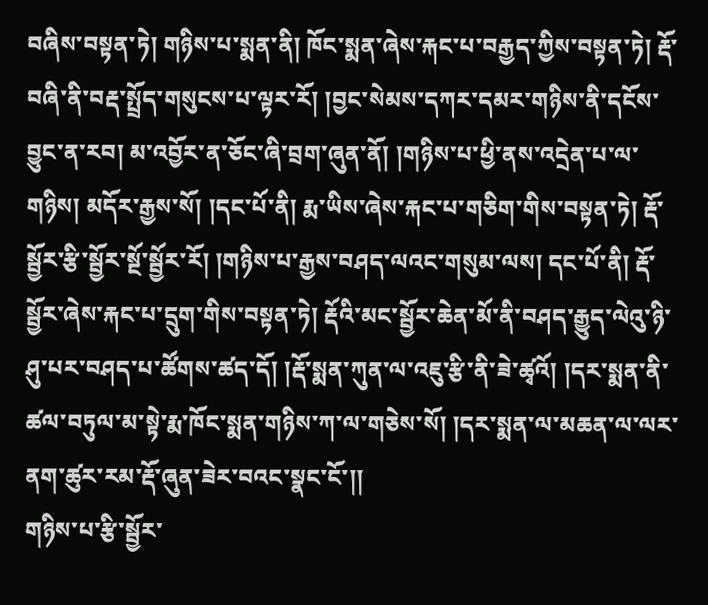བཞིས་བསྟན་ཏེ། གཉིས་པ་སྨན་ནི། ཁོང་སྨན་ཞེས་རྐང་པ་བརྒྱད་ཀྱིས་བསྟན་ཏེ། རྡོ་བཞི་ནི་བརྡ་སྤྲོད་གསུངས་པ་ལྟར་རོ། །བྱང་སེམས་དཀར་དམར་གཉིས་ནི་དངོས་བྱུང་ན་རབ། མ་འབྱོར་ན་ཅོང་ཞི་བྲག་ཞུན་ནོ། །གཉིས་པ་ཕྱི་ནས་འདྲེན་པ་ལ་གཉིས། མདོར་རྒྱས་སོ། །དང་པོ་ནི། རྨ་ཡིས་ཞེས་རྐང་པ་གཅིག་གིས་བསྟན་ཏེ། རྡོ་སྦྱོར་རྩི་སྦྱོར་སྔོ་སྦྱོར་རོ། །གཉིས་པ་རྒྱས་བཤད་ལའང་གསུམ་ལས། དང་པོ་ནི། རྡོ་སྦྱོར་ཞེས་རྐང་པ་དྲུག་གིས་བསྟན་ཏེ། རྡོའི་མང་སྦྱོར་ཆེན་མོ་ནི་བཤད་རྒྱུད་ལེའུ་ཉི་ཤུ་པར་བཤད་པ་ཚོགས་ཚད་དོ། །རྡོ་སྨན་ཀུན་ལ་འཇུ་རྩི་ནི་ཟེ་ཚྭའོ། །དར་སྨན་ནི་ཚལ་བཏུལ་མ་སྟེ་རྨ་ཁོང་སྨན་གཉིས་ཀ་ལ་གཅེས་སོ། །དར་སྨན་ལ་མཆན་ལ་ལར་ནག་ཚུར་རམ་རྡོ་ཞུན་ཟེར་བའང་སྣང་ངོ་།།
གཉིས་པ་རྩི་སྦྱོར་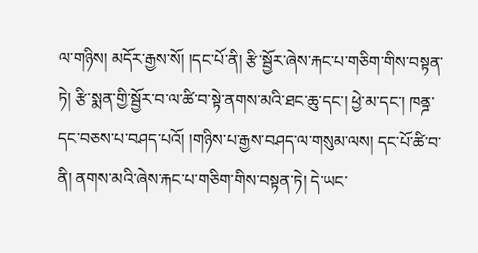ལ་གཉིས། མདོར་རྒྱས་སོ། །དང་པོ་ནི། རྩི་སྦྱོར་ཞེས་རྐང་པ་གཅིག་གིས་བསྟན་ཏེ། རྩི་སྨན་གྱི་སྦྱོར་བ་ལ་ཚི་བ་སྟེ་ནགས་མའི་ཐང་ཆུ་དང་། ཕྱེ་མ་དང་། ཁནྜ་དང་བཅས་པ་བཤད་པའོ། །གཉིས་པ་རྒྱས་བཤད་ལ་གསུམ་ལས། དང་པོ་ཚི་བ་ནི། ནགས་མའི་ཞེས་རྐང་པ་གཅིག་གིས་བསྟན་ཏེ། དེ་ཡང་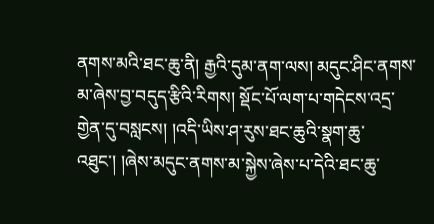ནགས་མའི་ཐང་ཆུ་ནི། རྒྱའི་དུམ་ནག་ལས། མདུང་ཤིང་ནགས་མ་ཞེས་བྱ་བདུད་རྩིའི་རིགས། སྡོང་པོ་ལག་པ་གདེངས་འདྲ་གྱེན་དུ་བསླངས། །འདི་ཡིས་ཤ་རུས་ཐང་ཆུའི་སྣག་ཆུ་འཐུང་། །ཞེས་མདུང་ནགས་མ་སྐྱེས་ཞེས་པ་དེའི་ཐང་ཆུ་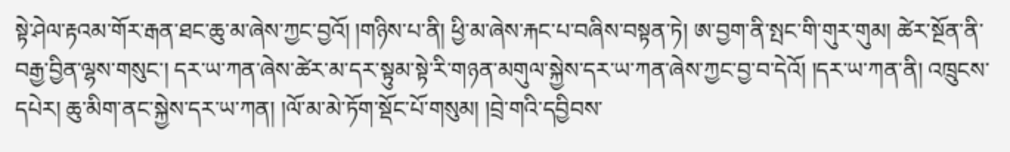སྟེ་ཤེལ་རྟའམ་གོར་རྒན་ཐང་ཆུ་མ་ཞེས་ཀྱང་བྱའོ། །གཉིས་པ་ནི། ཕྱི་མ་ཞེས་རྐང་པ་བཞིས་བསྟན་ཏེ། ཨ་བྱག་ནི་སྤང་གི་གུར་གུམ། ཚེར་སྔོན་ནི་བརྒྱ་བྱིན་ལྷས་གསུང་། དར་ཡ་ཀན་ཞེས་ཚེར་མ་དར་སྟུམ་སྟེ་རི་གཉན་མགུལ་སྐྱེས་དར་ཡ་ཀན་ཞེས་ཀྱང་བྱ་བ་དེའོ། །དར་ཡ་ཀན་ནི། འཁྲུངས་དཔེར། ཆུ་མིག་ནང་སྐྱེས་དར་ཡ་ཀན། །ལོ་མ་མེ་ཏོག་སྡོང་པོ་གསུམ། །བྲེ་གའི་དབྱིབས་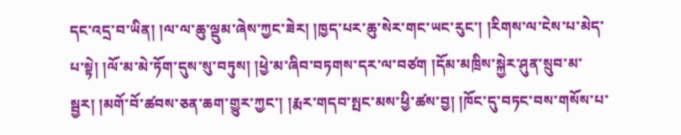དང་འདྲ་བ་ཡིན། །ལ་ལ་ཆུ་ལྡུམ་ཞེས་ཀྱང་ཟེར། །ཁྱད་པར་ཆུ་སེར་གང་ཡང་རུང་། །རིགས་ལ་ངེས་པ་མེད་པ་སྟེ། །ལོ་མ་མེ་ཏོག་དུས་སུ་བཏུས། །ཕྱེ་མ་ཞིབ་བཏགས་དར་ལ་བཙག །དོམ་མཁྲིས་སྐྱེར་ཤུན་སྲུབ་མ་སྦྱར། །མགོ་བོ་ཚབས་ཅན་ཆག་གྱུར་ཀྱང་། །རྨར་གདབ་སྤང་མས་ཕྱི་ཚས་བྱ། །ཁོང་དུ་བཏང་བས་གསོས་པ་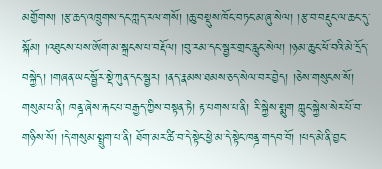མགྱོགས། །རྩ་ཆད་འཁྲུགས་དང་ཀླད་རལ་གསོ། །ཆུ་བསྡུས་ཁོང་བཏང་མ་ཞུ་སེལ། །རྩ་བ་བརྡུང་ལ་ཆང་དུ་སྐོམ། །འཐུངས་པས་ཨོག་མ་སྐྲངས་པ་བརྡོལ། །བུ་རམ་དང་སྦྱར་གྲང་རླུང་སེལ། །ཉམ་ཆུང་ཕོ་བའི་མེ་དྲོད་བསྐྱེད། །གཞན་ཡང་སྦྱོར་སྡེ་ཀུན་དང་སྦྱར། །ནད་རྣམས་ཐམས་ཅད་སེལ་བར་བྱེད། །ཅེས་གསུངས་སོ། གསུམ་པ་ནི། ཁནྜ་ཞེས་རྐང་པ་བརྒྱད་ཀྱིས་བསྟན་ཏེ། རྟ་པགས་པ་ནི། རི་སྐྱེས་སྨུག ཀླུང་སྐྱེས་སེར་པོ་བ་གཉིས་སོ། །དེ་གསུམ་སྤྲུག་པ་ནི། ཐོག་མར་ཚི་བ་དེ་སྟེང་ཕྱེ་མ་དེ་སྟེང་ཁནྜ་གདབ་བོ། །པད་མེ་ནི་བྱང་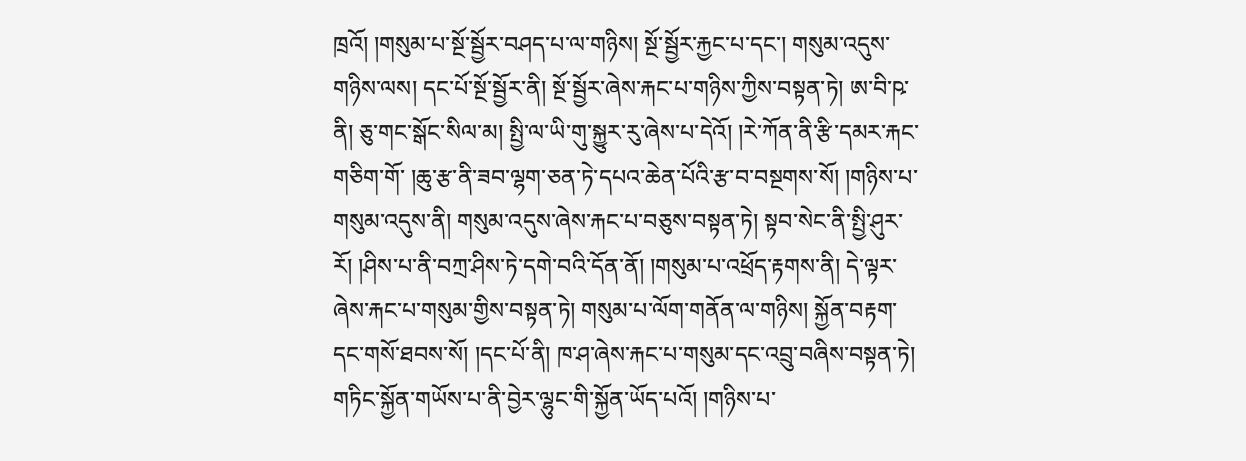ཁྲའོ། །གསུམ་པ་སྔོ་སྦྱོར་བཤད་པ་ལ་གཉིས། སྔོ་སྦྱོར་རྐྱང་པ་དང་། གསུམ་འདུས་གཉིས་ལས། དང་པོ་སྔོ་སྦྱོར་ནི། སྔོ་སྦྱོར་ཞེས་རྐང་པ་གཉིས་ཀྱིས་བསྟན་ཏེ། ཨ་བི་ཥ་ནི། ཅུ་གང་སྒོང་སིལ་མ། སྤྱི་ལ་ཡི་གུ་སྐྱུར་རུ་ཞེས་པ་དེའོ། །རེ་ཀོན་ནི་རྩི་དམར་རྐང་གཅིག་གོ་ །ཆུ་རྩ་ནི་ཟབ་ལྷག་ཅན་ཏེ་དཔའ་ཆེན་པོའི་རྩ་བ་བསྔགས་སོ། །གཉིས་པ་གསུམ་འདུས་ནི། གསུམ་འདུས་ཞེས་རྐང་པ་བཅུས་བསྟན་ཏེ། སྟབ་སེང་ནི་སྤྱི་ཤུར་རོ། །ཤིས་པ་ནི་བཀྲ་ཤིས་ཏེ་དགེ་བའི་དོན་ནོ། །གསུམ་པ་འཕྲོད་རྟགས་ནི། དེ་ལྟར་ཞེས་རྐང་པ་གསུམ་གྱིས་བསྟན་ཏེ། གསུམ་པ་ལོག་གནོན་ལ་གཉིས། སྐྱོན་བརྟག་དང་གསོ་ཐབས་སོ། །དང་པོ་ནི། ཁ་ཤ་ཞེས་རྐང་པ་གསུམ་དང་འབྲུ་བཞིས་བསྟན་ཏེ། གཏིང་སྐྱོན་གཡོས་པ་ནི་བྱེར་ལྷུང་གི་སྐྱོན་ཡོད་པའོ། །གཉིས་པ་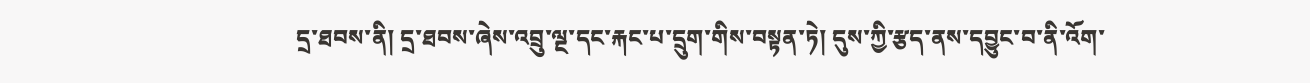དྲ་ཐབས་ནི། དྲ་ཐབས་ཞེས་འབྲུ་ལྔ་དང་རྐང་པ་དྲུག་གིས་བསྟན་ཏེ། དུས་ཀྱི་རྩད་ནས་དབྱུང་བ་ནི་འོག་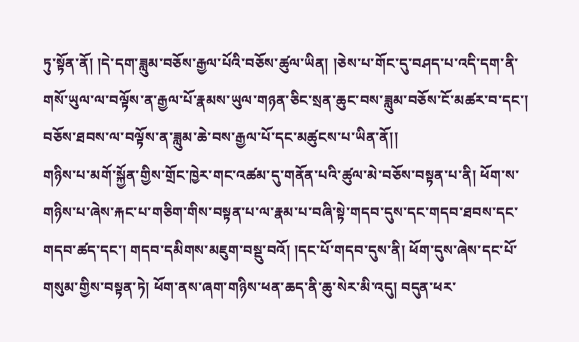ཏུ་སྟོན་ནོ། །དེ་དག་ཟླུམ་བཅོས་རྒྱལ་པོའི་བཅོས་ཚུལ་ཡིན། །ཅེས་པ་གོང་དུ་བཤད་པ་འདི་དག་ནི་གསོ་ཡུལ་ལ་བལྟོས་ན་རྒྱལ་པོ་རྣམས་ཡུལ་གཉན་ཅིང་སྲན་ཆུང་བས་ཟླུམ་བཅོས་ངོ་མཚར་བ་དང་། བཅོས་ཐབས་ལ་བལྟོས་ན་ཟླུམ་ཆེ་བས་རྒྱལ་པོ་དང་མཚུངས་པ་ཡིན་ནོ།།
གཉིས་པ་མགོ་སྐྱོན་གྱིས་གྲོང་ཁྱེར་གང་འཚམ་དུ་གནོན་པའི་ཚུལ་མེ་བཅོས་བསྟན་པ་ནི། ཕོག་ས་གཉིས་པ་ཞེས་རྐང་པ་གཅིག་གིས་བསྟན་པ་ལ་རྣམ་པ་བཞི་སྟེ་གདབ་དུས་དང་གདབ་ཐབས་དང་གདབ་ཚད་དང་། གདབ་དམིགས་མཇུག་བསྡུ་བའོ། །དང་པོ་གདབ་དུས་ནི། ཕོག་དུས་ཞེས་དང་པོ་གསུམ་གྱིས་བསྟན་ཏེ། ཕོག་ནས་ཞག་གཉིས་ཕན་ཆད་ནི་ཆུ་སེར་མི་འདུ། བདུན་ཕར་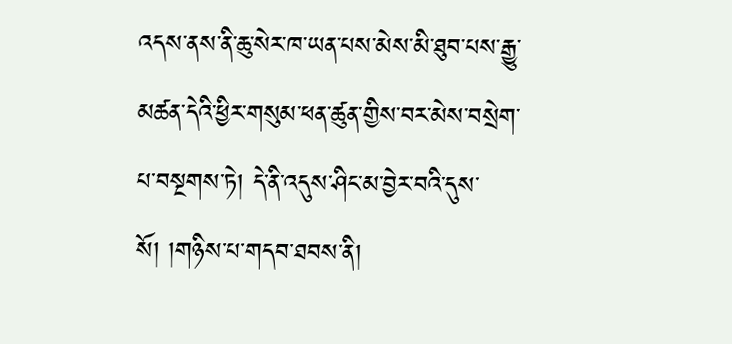འདས་ནས་ནི་ཆུ་སེར་ཁ་ཡན་པས་མེས་མི་ཐུབ་པས་རྒྱུ་མཚན་དེའི་ཕྱིར་གསུམ་ཕན་ཚུན་གྱིས་བར་མེས་བསྲེག་པ་བསྔགས་ཏེ། དེ་ནི་འདུས་ཤིང་མ་བྱེར་བའི་དུས་སོ། །གཉིས་པ་གདབ་ཐབས་ནི།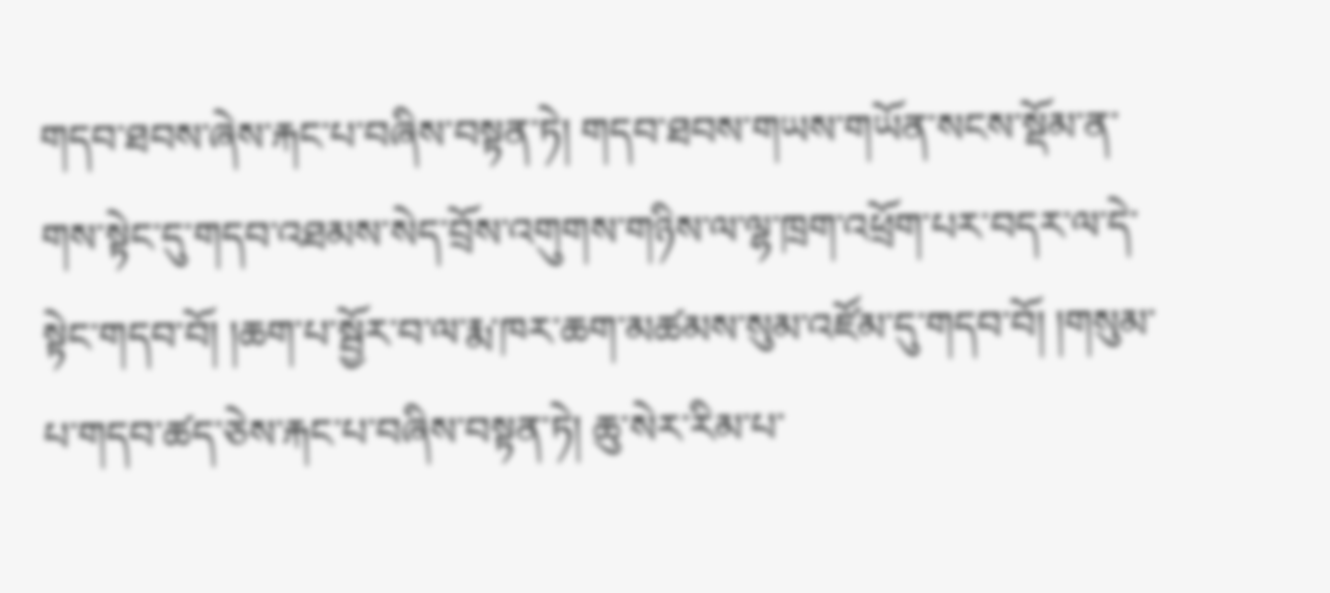གདབ་ཐབས་ཞེས་རྐང་པ་བཞིས་བསྟན་ཏེ། གདབ་ཐབས་གཡས་གཡོན་སངས་སྡོམ་ན་གས་སྟེང་དུ་གདབ་འཐམས་སེད་བྲོས་འགུགས་གཉིས་ལ་ལྷ་ཁྲག་འཕྲོག་པར་བདར་ལ་དེ་སྟེང་གདབ་བོ། །ཆག་པ་སྦྱོར་བ་ལ་རྨ་ཁར་ཆག་མཚམས་སུམ་འཛོམ་དུ་གདབ་བོ། །གསུམ་པ་གདབ་ཚད་ཅེས་རྐང་པ་བཞིས་བསྟན་ཏེ། ཆུ་སེར་རིམ་པ་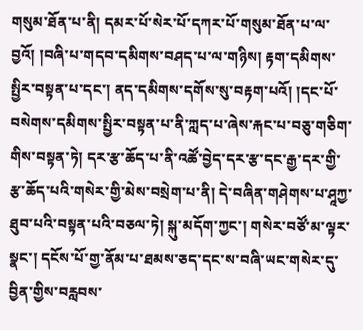གསུམ་ཐོན་པ་ནི། དམར་པོ་སེར་པོ་དཀར་པོ་གསུམ་ཐོན་པ་ལ་བྱའོ། །བཞི་པ་གདབ་དམིགས་བཤད་པ་ལ་གཉིས། རྟག་དམིགས་སྤྱིར་བསྟན་པ་དང་། ནད་དམིགས་དགོས་སུ་བརྟག་པའོ། །དང་པོ་བསེགས་དམིགས་སྤྱིར་བསྟན་པ་ནི་ཀླད་པ་ཞེས་རྐང་པ་བཅུ་གཅིག་གིས་བསྟན་ཏེ། དར་རྩ་ཆོད་པ་ནི་འཚོ་བྱེད་དར་རྩ་དང་རྒྱ་དར་གྱི་རྩ་ཆོད་པའི་གསེར་གྱི་མེས་བསྲེག་པ་ནི། དེ་བཞིན་གཤེགས་པ་ཤཱཀྱ་ཐུབ་པའི་བསྟན་པའི་བཅལ་ཏེ། སྐུ་མདོག་ཀྱང་། གསེར་བཙོ་མ་ལྟར་སྣང་། དངོས་པོ་གྱ་ནོམ་པ་ཐམས་ཅད་དང་ས་བཞི་ཡང་གསེར་དུ་བྱིན་གྱིས་བརླབས་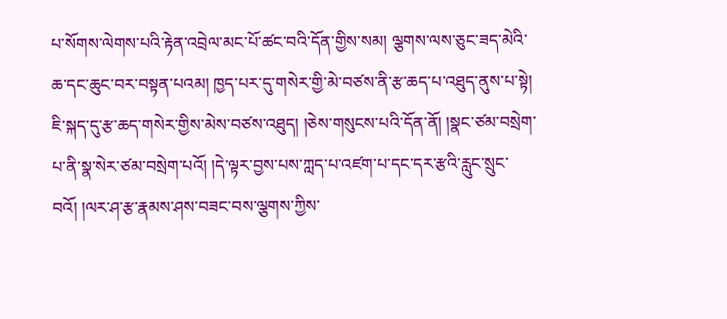པ་སོགས་ལེགས་པའི་རྟེན་འབྲེལ་མང་པོ་ཚང་བའི་དོན་གྱིས་སམ། ལྕགས་ལས་ཅུང་ཟད་མེའི་ཆ་དང་ཆུང་བར་བསྟན་པའམ། ཁྱད་པར་དུ་གསེར་གྱི་མེ་བཙས་ནི་རྩ་ཆད་པ་འཐུད་ནུས་པ་སྟེ། ཇི་སྐད་དུ་རྩ་ཆད་གསེར་གྱིས་མེས་བཙས་འཐུད། །ཅེས་གསུངས་པའི་དོན་ནོ། །སྣང་ཙམ་བསྲེག་པ་ནི་སྣ་སེར་ཙམ་བསྲེག་པའོ། །དེ་ལྟར་བྱས་པས་ཀླད་པ་འཛག་པ་དང་དར་རྩའི་རླུང་སྲུང་བའོ། །ལར་ཤ་རྩ་རྣམས་ཤས་བཟང་བས་ལྕགས་ཀྱིས་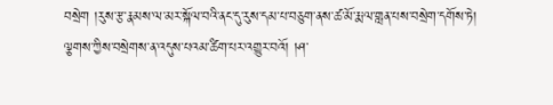བསྲེག །རུས་རྩ་རྣམས་ལ་མར་སྐོལ་བའི་ནང་དུ་རུས་དམ་པ་བཅུག་ནས་ཚ་མོ་རྨ་ལ་གླན་པས་བསྲེག་དགོས་ཏེ། ལྕགས་ཀྱིས་བསྲེགས་ན་འདུས་པའམ་ཚིག་པར་འགྱུར་བའོ། །ཤ་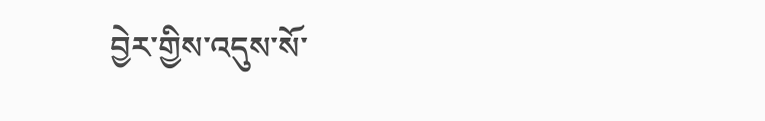བྱེར་གྱིས་འདུས་སོ་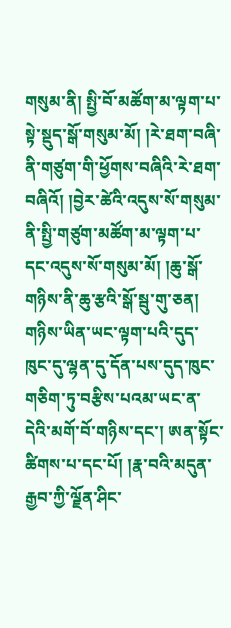གསུམ་ནི། སྤྱི་བོ་མཚོག་མ་ལྟག་པ་སྟེ་སྡུད་སྒོ་གསུམ་མོ། །རེ་ཐག་བཞི་ནི་གཙུག་གི་ཕྱོགས་བཞིའི་རེ་ཐག་བཞིའོ། །བྱེར་ཚེའི་འདུས་སོ་གསུམ་ནི་སྤྱི་གཙུག་མཚོག་མ་ལྟག་པ་དང་འདུས་སོ་གསུམ་མོ། །ཆུ་སྒོ་གཉིས་ནི་ཆུ་རྩའི་སྒོ་སྦུ་གུ་ཅན། གཉིས་ཡིན་ཡང་ལྟག་པའི་དུད་ཁུང་དུ་ལྷན་དུ་དོན་པས་དུད་ཁུང་གཅིག་ཏུ་བརྩིས་པའམ་ཡང་ན་དེའི་མགོ་བོ་གཉིས་དང་། ཨན་སྟོང་ཚིགས་པ་དང་པོ། །རྣ་བའི་མདུན་རྒྱབ་ཀྱི་ལྗོན་ཤིང་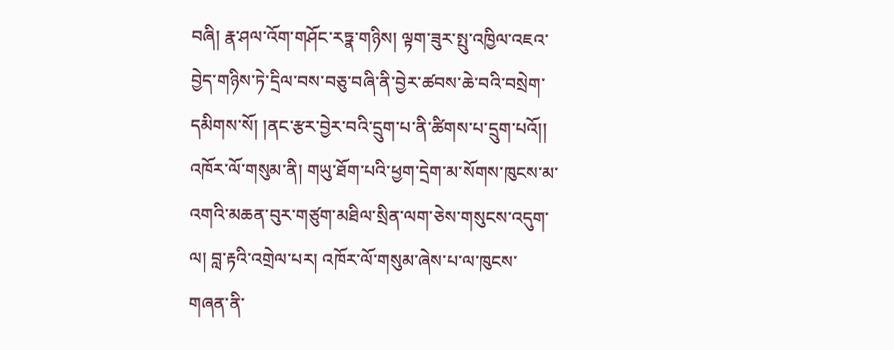བཞི། རྣ་ཤལ་འོག་གཤོང་རཏྣ་གཉིས། ལྟག་ཟུར་སྤུ་འཁྱིལ་འཇའ་བྱེད་གཉིས་ཏེ་དྲིལ་བས་བཅུ་བཞི་ནི་བྱེར་ཚབས་ཆེ་བའི་བསྲེག་དམིགས་སོ། །ནང་རྩར་བྱེར་བའི་དྲུག་པ་ནི་ཚིགས་པ་དྲུག་པའོ།།
འཁོར་ལོ་གསུམ་ནི། གཡུ་ཐོག་པའི་ཕྱག་དྲེག་མ་སོགས་ཁུངས་མ་འགའི་མཆན་བུར་གཙུག་མཐིལ་སྲིན་ལག་ཅེས་གསུངས་འདུག་ལ། བླ་རྟའི་འགྲེལ་པར། འཁོར་ལོ་གསུམ་ཞེས་པ་ལ་ཁུངས་གཞན་ནི་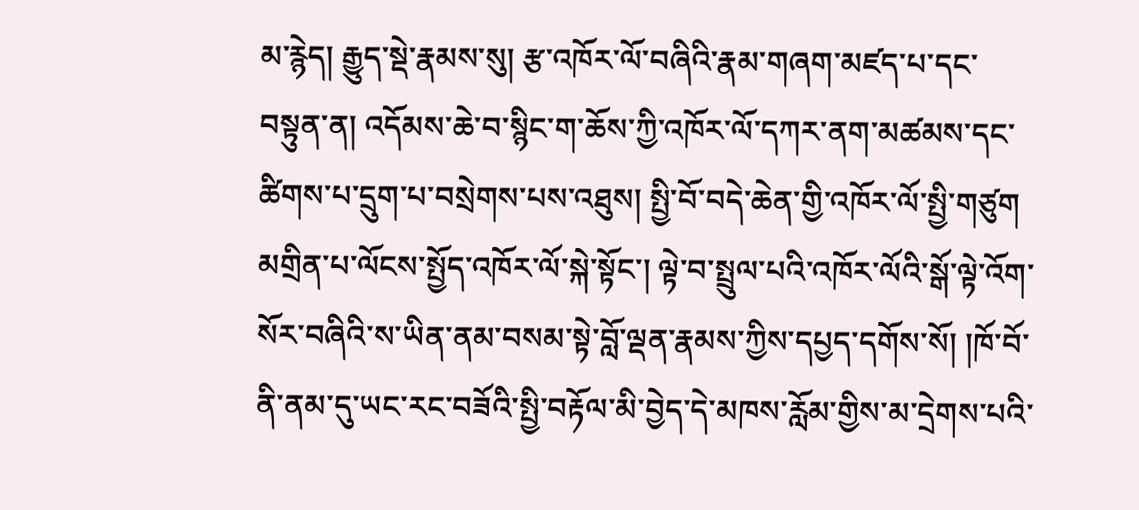མ་རྙེད། རྒྱུད་སྡེ་རྣམས་སུ། རྩ་འཁོར་ལོ་བཞིའི་རྣམ་གཞག་མཛད་པ་དང་བསྟུན་ན། འདོམས་ཆེ་བ་སྙིང་ག་ཆོས་ཀྱི་འཁོར་ལོ་དཀར་ནག་མཚམས་དང་ཚིགས་པ་དྲུག་པ་བསྲེགས་པས་འཐུས། སྤྱི་བོ་བདེ་ཆེན་གྱི་འཁོར་ལོ་སྤྱི་གཙུག མགྲིན་པ་ལོངས་སྤྱོད་འཁོར་ལོ་སྐེ་སྟོང་། ལྟེ་བ་སྤྲུལ་པའི་འཁོར་ལོའི་སྒོ་ལྟེ་འོག་སོར་བཞིའི་ས་ཡིན་ནམ་བསམ་སྟེ་བློ་ལྡན་རྣམས་ཀྱིས་དཔྱད་དགོས་སོ། །ཁོ་བོ་ནི་ནམ་དུ་ཡང་རང་བཟོའི་སྤྱི་བརྟོལ་མི་བྱེད་དེ་མཁས་རློམ་གྱིས་མ་དྲེགས་པའི་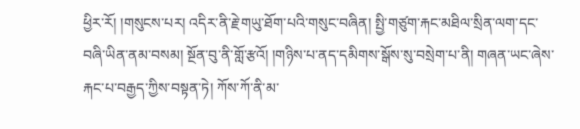ཕྱིར་རོ། །གསུངས་པར། འདིར་ནི་རྗེ་གཡུ་ཐོག་པའི་གསུང་བཞིན། སྤྱི་གཙུག་རྐང་མཐིལ་སྲིན་ལག་དང་བཞི་ཡིན་ནམ་བསམ། སྔོན་བུ་ནི་གློ་རྩའོ། །གཉིས་པ་ནད་དམིགས་སྒོས་སུ་བསྲེག་པ་ནི། གཞན་ཡང་ཞེས་རྐང་པ་བརྒྱད་ཀྱིས་བསྟན་ཏེ། ཀོས་ཀོ་ནི་མ་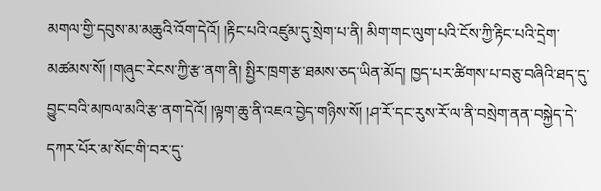མགལ་གྱི་དབུས་མ་མཆུའི་འོག་དེའོ། །རྟིང་པའི་འཛུམ་དུ་སྲེག་པ་ནི། མིག་གང་ལུག་པའི་ངོས་ཀྱི་རྟིང་པའི་དྲེག་མཚམས་སོ། །གཞུང་རེངས་ཀྱི་རྩ་ནག་ནི། སྤྱིར་ཁྲག་རྩ་ཐམས་ཅད་ཡིན་མོད། ཁྱད་པར་ཚིགས་པ་བཅུ་བཞིའི་ཐད་དུ་བྱུང་བའི་མཁལ་མའི་རྩ་ནག་དེའོ། །ལྟག་ཆུ་ནི་འཇའ་བྱེད་གཉིས་སོ། །ཤ་རོ་དང་རུས་རོ་ལ་ནི་བསྲེག་ནན་བསྐྱེད་དེ་དཀར་པོར་མ་སོང་གི་བར་དུ་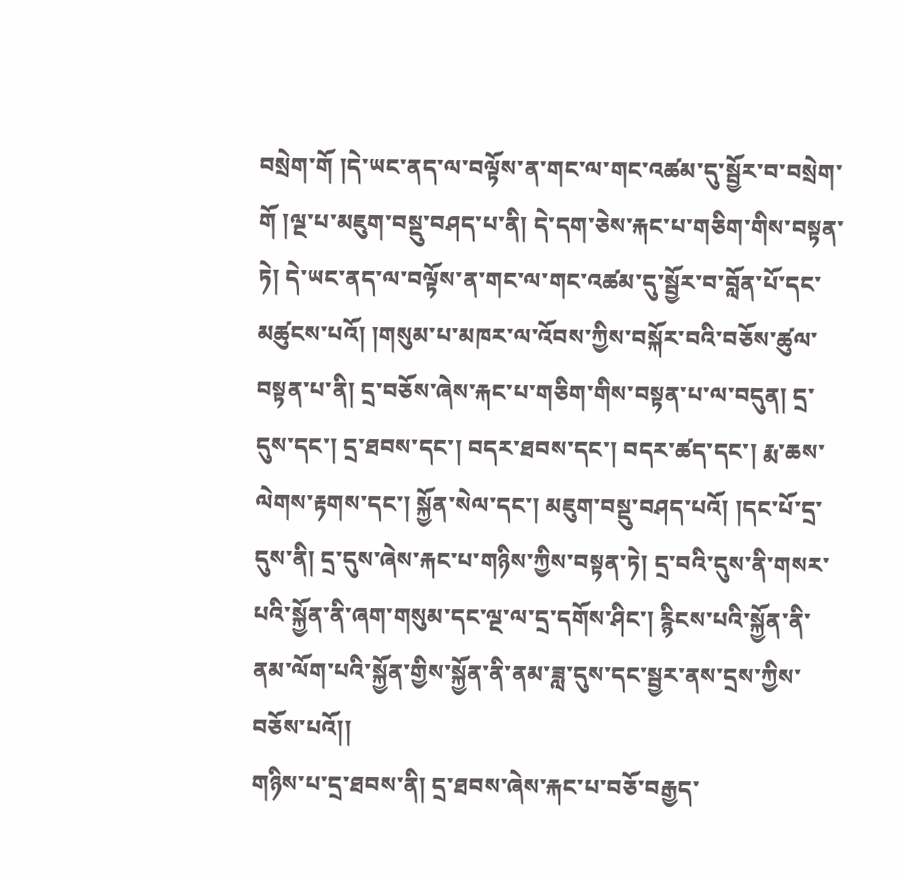བསྲེག་གོ །དེ་ཡང་ནད་ལ་བལྟོས་ན་གང་ལ་གང་འཚམ་དུ་སྦྱོར་བ་བསྲེག་གོ །ལྔ་པ་མཇུག་བསྡུ་བཤད་པ་ནི། དེ་དག་ཅེས་རྐང་པ་གཅིག་གིས་བསྟན་ཏེ། དེ་ཡང་ནད་ལ་བལྟོས་ན་གང་ལ་གང་འཚམ་དུ་སྦྱོར་བ་བློན་པོ་དང་མཚུངས་པའོ། །གསུམ་པ་མཁར་ལ་འོབས་ཀྱིས་བསྐོར་བའི་བཅོས་ཚུལ་བསྟན་པ་ནི། དྲ་བཅོས་ཞེས་རྐང་པ་གཅིག་གིས་བསྟན་པ་ལ་བདུན། དྲ་དུས་དང་། དྲ་ཐབས་དང་། བདར་ཐབས་དང་། བདར་ཚད་དང་། རྨ་ཆས་ལེགས་རྟགས་དང་། སྐྱོན་སེལ་དང་། མཇུག་བསྡུ་བཤད་པའོ། །དང་པོ་དྲ་དུས་ནི། དྲ་དུས་ཞེས་རྐང་པ་གཉིས་ཀྱིས་བསྟན་ཏེ། དྲ་བའི་དུས་ནི་གསར་པའི་སྐྱོན་ནི་ཞག་གསུམ་དང་ལྔ་ལ་དྲ་དགོས་ཤིང་། རྙིངས་པའི་སྐྱོན་ནི་ནམ་ལོག་པའི་སྐྱོན་གྱིས་སྐྱོན་ནི་ནམ་ཟླ་དུས་དང་སྦྱར་ནས་དྲས་ཀྱིས་བཅོས་པའོ།།
གཉིས་པ་དྲ་ཐབས་ནི། དྲ་ཐབས་ཞེས་རྐང་པ་བཅོ་བརྒྱད་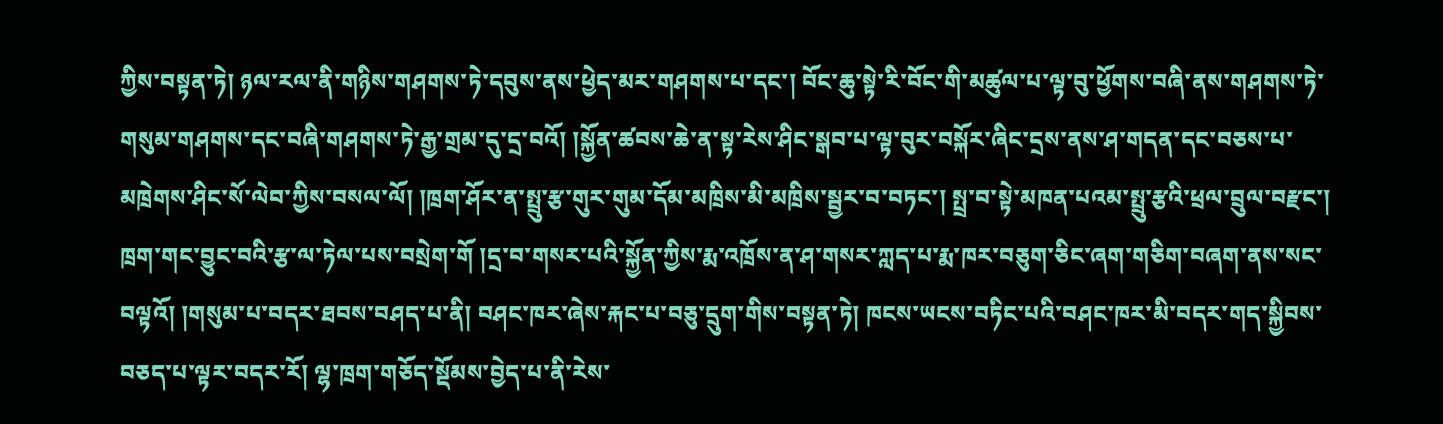ཀྱིས་བསྟན་ཏེ། ཉལ་རལ་ནི་གཉིས་གཤགས་ཏེ་དབུས་ནས་ཕྱེད་མར་གཤགས་པ་དང་། བོང་ཆུ་སྟེ་རི་བོང་གི་མཚུལ་པ་ལྟ་བུ་ཕྱོགས་བཞི་ནས་གཤགས་ཏེ་གསུམ་གཤགས་དང་བཞི་གཤགས་ཏེ་རྒྱ་གྲམ་དུ་དྲ་བའོ། །སྐྱོན་ཚབས་ཆེ་ན་སྟ་རེས་ཤིང་སྒབ་པ་ལྟ་བུར་བསྐོར་ཞིང་དྲས་ནས་ཤ་གདན་དང་བཅས་པ་མཁྲེགས་ཤིང་སོ་ལེབ་ཀྱིས་བསལ་ལོ། །ཁྲག་ཤོར་ན་སྤྲུ་རྩ་གུར་གུམ་དོམ་མཁྲིས་མི་མཁྲིས་སྦྱར་བ་བཏང་། སྤྲ་བ་སྟེ་མཁན་པའམ་སྤྲུ་རྩའི་ཕྲལ་བྲུལ་བརྫང་། ཁྲག་གང་བྱུང་བའི་རྩ་ལ་ཏེལ་པས་བསྲེག་གོ །དྲ་བ་གསར་པའི་སྐྱོན་ཀྱིས་རྨ་འཁྲོས་ན་ཤ་གསར་ཀླད་པ་རྨ་ཁར་བཅུག་ཅིང་ཞག་གཅིག་བཞག་ནས་སང་བལྟའོ། །གསུམ་པ་བདར་ཐབས་བཤད་པ་ནི། བཤང་ཁར་ཞེས་རྐང་པ་བཅུ་དྲུག་གིས་བསྟན་ཏེ། ཁངས་ཡངས་བཏིང་པའི་བཤང་ཁར་མི་བདར་གད་སྐྱིབས་བཅད་པ་ལྟར་བདར་རོ། ལྷ་ཁྲག་གཅོད་སྡོམས་བྱེད་པ་ནི་རེས་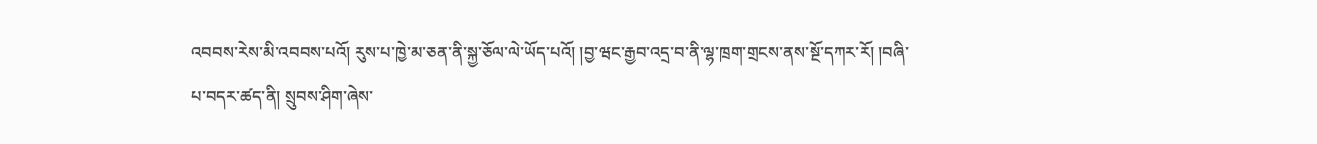འབབས་རེས་མི་འབབས་པའོ། རུས་པ་ཁྱེ་མ་ཅན་ནི་སྐྱ་ཅོལ་ལེ་ཡོད་པའོ། །བྱ་ཝང་རྒྱབ་འདྲ་བ་ནི་ལྷ་ཁྲག་གྲངས་ནས་སྔོ་དཀར་རོ། །བཞི་པ་བདར་ཚད་ནི། སྲུབས་ཤིག་ཞེས་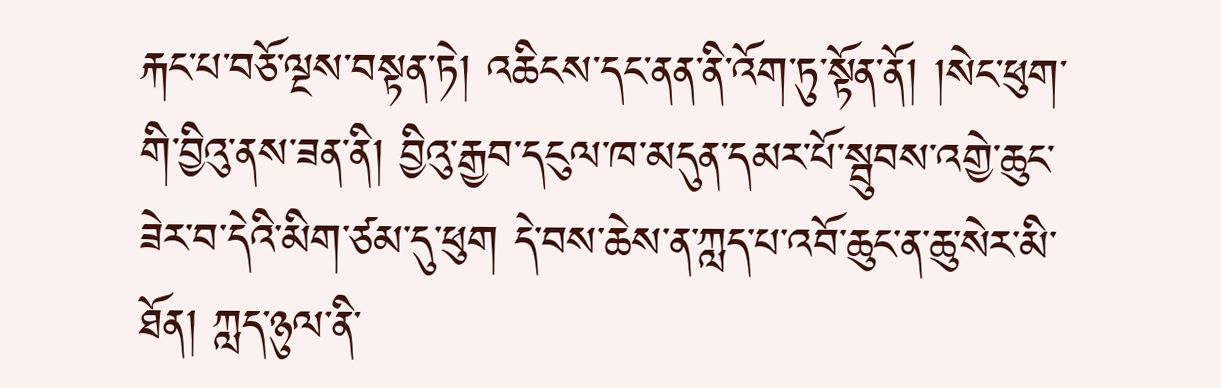རྐང་པ་བཅོ་ལྔས་བསྟན་ཏེ། འཆིངས་དང་ནན་ནི་འོག་ཏུ་སྟོན་ནོ། །སེང་ཕུག་གི་བྱིའུ་ནས་ཟན་ནི། བྱིའུ་རྒྱབ་དངུལ་ཁ་མདུན་དམར་པོ་སྦུབས་འགྱེ་ཆུང་ཟེར་བ་དེའི་མིག་ཙམ་དུ་ཕུག དེ་བས་ཆེས་ན་ཀླད་པ་འབོ་ཆུང་ན་ཆུ་སེར་མི་ཐོན། ཀླད་ཉུལ་ནི་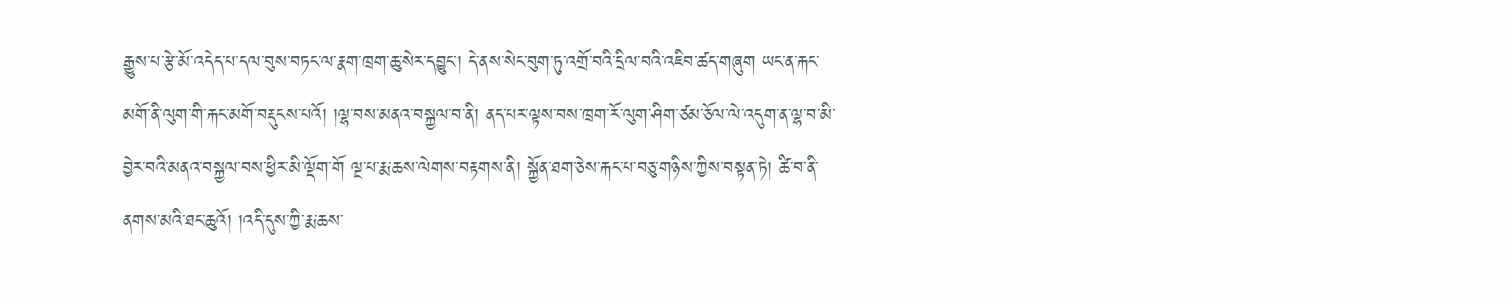རྒྱུས་པ་རྩེ་མོ་འདེད་པ་དལ་བུས་བཏང་ལ་རྣག་ཁྲག་ཆུ་སེར་དབྱུང་། དེ་ནས་སེང་བུག་ཏུ་འགྲོ་བའི་དྲིལ་བའི་འཇིབ་ཚད་གཞུག ཡང་ན་རྐང་མགོ་ནི་ལུག་གི་རྐང་མགོ་བརྡུངས་པའོ། །ལྷ་བས་མནའ་བསྐྱལ་བ་ནི། ནད་པར་ལྟས་བས་ཁྲག་རོ་ལུག་ཤིག་ཙམ་ཅོལ་ལེ་འདུག་ན་ལྷ་བ་མི་བྱེར་བའི་མནའ་བསྐྱལ་བས་ཕྱིར་མི་ལྡོག་གོ ལྔ་པ་རྨ་ཆས་ལེགས་བརྟགས་ནི། སྐྱོན་ཐག་ཅེས་རྐང་པ་བཅུ་གཉིས་ཀྱིས་བསྟན་ཏེ། ཚི་བ་ནི་ནགས་མའི་ཐང་ཆུའོ། །འདི་དུས་ཀྱི་རྨ་ཆས་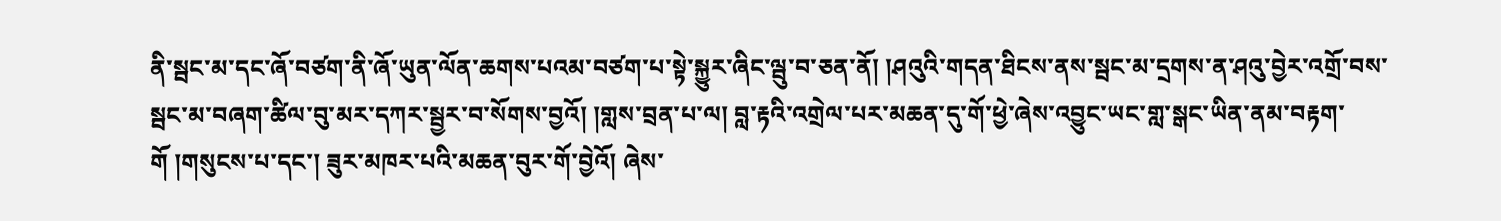ནི་སྦང་མ་དང་ཞོ་བཙག་ནི་ཞོ་ཡུན་ལོན་ཆགས་པའམ་བཙག་པ་སྟེ་སྐྱུར་ཞིང་ལྦུ་བ་ཅན་ནོ། །ཤའུའི་གདན་ཐིངས་ནས་སྦང་མ་དྲགས་ན་ཤའུ་བྱེར་འགྲོ་བས་སྦང་མ་བཞག་ཚིལ་བུ་མར་དཀར་སྦྱར་བ་སོགས་བྱའོ། །གླས་བྲན་པ་ལ། བླ་རྟའི་འགྲེལ་པར་མཆན་དུ་གོ་ཕྱེ་ཞེས་འབྱུང་ཡང་གླ་སྒང་ཡིན་ནམ་བརྟག་གོ །གསུངས་པ་དང་། ཟུར་མཁར་པའི་མཆན་བུར་གོ་བྱེའོ། ཞེས་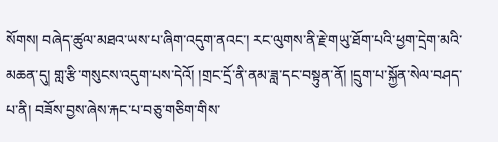སོགས། བཞེད་ཚུལ་མཐའ་ཡས་པ་ཞིག་འདུག་ནའང་། རང་ལུགས་ནི་རྗེ་གཡུ་ཐོག་པའི་ཕྱག་དྲེག་མའི་མཆན་དུ། གླ་རྩི་གསུངས་འདུག་པས་དེའོ། །གྲང་དྲོ་ནི་ནམ་ཟླ་དང་བསྟུན་ནོ། །དྲུག་པ་སྐྱོན་སེལ་བཤད་པ་ནི། བཟོས་བྱས་ཞེས་རྐང་པ་བཅུ་གཅིག་གིས་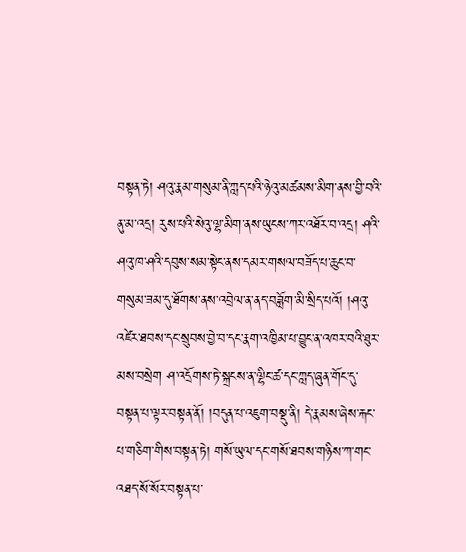བསྟན་ཏེ། ཤའུ་རྣམ་གསུམ་ནི་ཀླད་པའི་ཉེའུ་མཚམས་མིག་ནས་བྱི་བའི་ནུ་མ་འདྲ། རུས་པའི་སེའུ་ལྷ་མིག་ནས་ཡུངས་ཀར་འཐོར་བ་འདྲ། ཤའི་ཤའུ་ཁ་ཤའི་དབུས་སམ་སྟེང་ནས་དམར་གསལ་བཟོད་པ་ཆུང་བ་གསུམ་ཟམ་དུ་ཐོགས་ནས་འབྲེལ་ན་ནད་བཟློག་མི་སྲིད་པའོ། །ཤའུ་འཛེར་ཐབས་དང་སྲུབས་བྱེ་བ་དང་རྣག་འཁྱིམ་པ་བྱུང་ན་འཁར་བའི་ཐུར་མས་བསྲེག ཤ་འདྲོགས་ཏེ་སྐྲངས་ན་ལྷིང་ཚ་དང་ཀླད་ཞུན་གོང་དུ་བསྟན་པ་ལྟར་བསྟན་ནོ། །བདུན་པ་འཇུག་བསྡུ་ནི། དེ་རྣམས་ཞེས་རྐང་པ་གཅིག་གིས་བསྟན་ཏེ། གསོ་ཡུལ་དང་གསོ་ཐབས་གཉིས་ཀ་གང་འཐད་སོ་སོར་བསྟན་པ་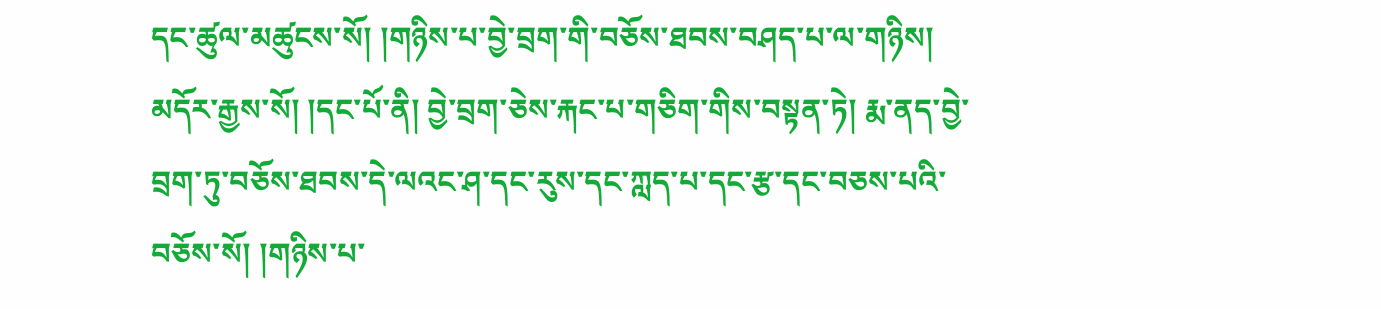དང་ཚུལ་མཚུངས་སོ། །གཉིས་པ་བྱེ་བྲག་གི་བཅོས་ཐབས་བཤད་པ་ལ་གཉིས། མདོར་རྒྱས་སོ། །དང་པོ་ནི། བྱེ་བྲག་ཅེས་རྐང་པ་གཅིག་གིས་བསྟན་ཏེ། རྨ་ནད་བྱེ་བྲག་ཏུ་བཅོས་ཐབས་དེ་ལའང་ཤ་དང་རུས་དང་ཀླད་པ་དང་རྩ་དང་བཅས་པའི་བཅོས་སོ། །གཉིས་པ་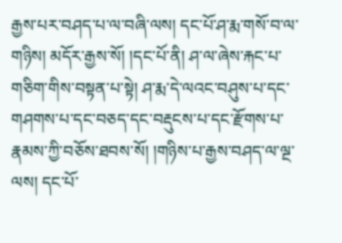རྒྱས་པར་བཤད་པ་ལ་བཞི་ལས། དང་པོ་ཤ་རྨ་གསོ་བ་ལ་གཉིས། མདོར་རྒྱས་སོ། །དང་པོ་ནི། ཤ་ལ་ཞེས་རྐང་པ་གཅིག་གིས་བསྟན་པ་སྟེ། ཤ་རྨ་དེ་ལའང་བཤུས་པ་དང་གཤགས་པ་དང་བཅད་དང་བརྡུངས་པ་དང་རྫོགས་པ་རྣམས་ཀྱི་བཅོས་ཐབས་སོ། །གཉིས་པ་རྒྱས་བཤད་ལ་ལྔ་ལས། དང་པོ་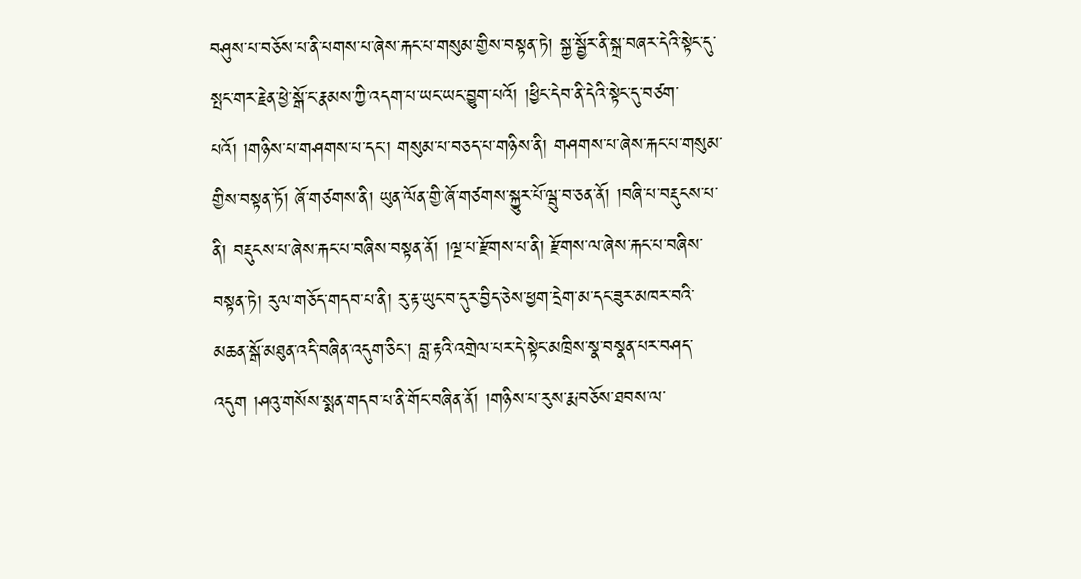བཤུས་པ་བཅོས་པ་ནི་པགས་པ་ཞེས་རྐང་པ་གསུམ་གྱིས་བསྟན་ཏེ། སྐྱ་སྦྱོར་ནི་སྐྲ་བཞར་དེའི་སྟེང་དུ་སྤང་གར་རྗེན་ཕྱེ་སྒོ་ང་རྣམས་ཀྱི་འདག་པ་ཡང་ཡང་བྱུག་པའོ། །ཕྱིང་དེབ་ནི་དེའི་སྟེང་དུ་བཙག་པའོ། །གཉིས་པ་གཤགས་པ་དང་། གསུམ་པ་བཅད་པ་གཉིས་ནི། གཤགས་པ་ཞེས་རྐང་པ་གསུམ་གྱིས་བསྟན་ཏོ། ཞོ་གཙགས་ནི། ཡུན་ལོན་གྱི་ཞོ་གཙགས་སྐྱུར་པོ་ལྦུ་བ་ཅན་ནོ། །བཞི་པ་བརྡུངས་པ་ནི། བརྡུངས་པ་ཞེས་རྐང་པ་བཞིས་བསྟན་ནོ། །ལྔ་པ་རྫོགས་པ་ནི། རྫོགས་ལ་ཞེས་རྐང་པ་བཞིས་བསྟན་ཏེ། རུལ་གཅོད་གདབ་པ་ནི། རུ་རྟ་ཡུང་བ་དུར་བྱིད་ཅེས་ཕྱག་དྲེག་མ་དང་ཟུར་མཁར་བའི་མཆན་སྒོ་མཐུན་འདི་བཞིན་འདུག་ཅིང་། བླ་རྟའི་འགྲེལ་པར་དེ་སྟེང་མཁྲིས་སྣ་བསྣན་པར་བཤད་འདུག །ཤའུ་གསོས་སྨན་གདབ་པ་ནི་གོང་བཞིན་ནོ། །གཉིས་པ་རུས་རྨ་བཅོས་ཐབས་ལ་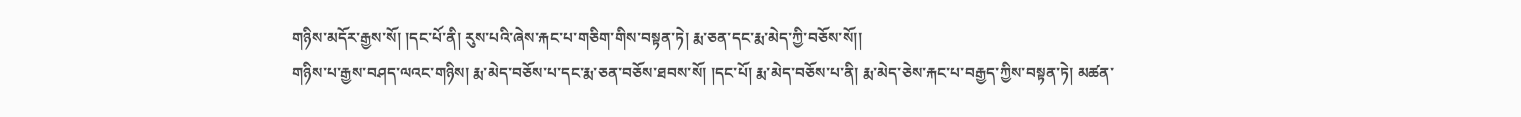གཉིས་མདོར་རྒྱས་སོ། །དང་པོ་ནི། རུས་པའི་ཞེས་རྐང་པ་གཅིག་གིས་བསྟན་ཏེ། རྨ་ཅན་དང་རྨ་མེད་ཀྱི་བཅོས་སོ།།
གཉིས་པ་རྒྱས་བཤད་ལའང་གཉིས། རྨ་མེད་བཅོས་པ་དང་རྨ་ཅན་བཅོས་ཐབས་སོ། །དང་པོ། རྨ་མེད་བཅོས་པ་ནི། རྨ་མེད་ཅེས་རྐང་པ་བརྒྱད་ཀྱིས་བསྟན་ཏེ། མཚན་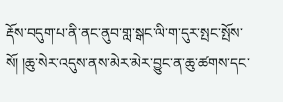རྡོས་བདུག་པ་ནི་ནང་ནུབ་གླ་སྒང་ལི་ག་དུར་སྤང་སྤོས་སོ། །ཆུ་སེར་འདུས་ནས་མེར་མེར་བྱུང་ན་ཆུ་ཚགས་དང་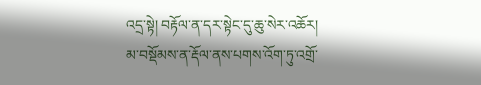འདྲ་སྟེ། བརྟོལ་ན་དར་སྟེང་དུ་ཆུ་སེར་འཆོར། མ་བསྡོམས་ན་རྡོལ་ནས་པགས་འོག་ཏུ་འགྲོ་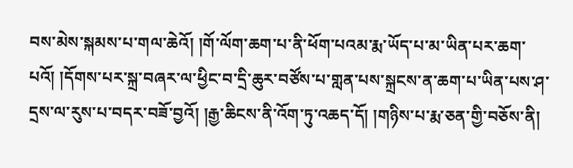བས་མེས་སྐམས་པ་གལ་ཆེའོ། །གོ་ལོག་ཆག་པ་ནི་ཕོག་པའམ་རྨ་ཡོད་པ་མ་ཡིན་པར་ཆག་པའོ། །དོགས་པར་སྐྲ་བཞར་ལ་ཕྱིང་བ་དྲི་ཆུར་བཙོས་པ་གླན་པས་སྐྲངས་ན་ཆག་པ་ཡིན་པས་ཤ་དྲས་ལ་རུས་པ་བདར་བཟོ་བྱའོ། །རྒྱ་ཆིངས་ནི་འོག་ཏུ་འཆད་དོ། །གཉིས་པ་རྨ་ཅན་གྱི་བཅོས་ནི།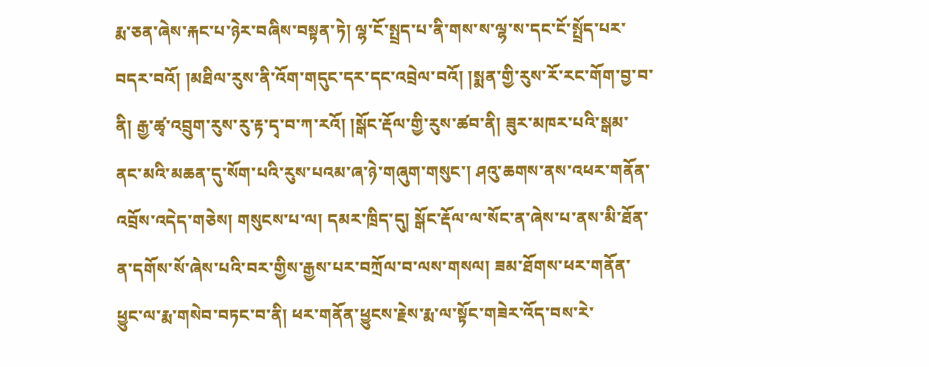རྨ་ཅན་ཞེས་རྐང་པ་ཉེར་བཞིས་བསྟན་ཏེ། ལྷ་ངོ་སྤྲད་པ་ནི་གས་ས་ལྷ་ས་དང་ངོ་སྤྲོད་པར་བདར་བའོ། །མཐིལ་རུས་ནི་འོག་གདུང་དར་དང་འབྲེལ་བའོ། །སྨན་གྱི་རུས་རོ་རང་གོག་བྱ་བ་ནི། རྒྱ་ཚྭ་འབྲུག་རུས་རུ་རྟ་དྭ་བ་ཀ་རའོ། །སྒོང་རྡོལ་གྱི་རུས་ཚབ་ནི། ཟུར་མཁར་པའི་སྒམ་ནང་མའི་མཆན་དུ་སོག་པའི་རུས་པའམ་ཞ་ཉེ་གཞུག་གསུང་། ཤའུ་ཆགས་ནས་འཕར་གནོན་འབྲོས་འདེད་གཅེས། གསུངས་པ་ལ། དམར་ཁྲིད་དུ། སྒོང་རྡོལ་ལ་སོང་ན་ཞེས་པ་ནས་མི་ཐོན་ན་དགོས་སོ་ཞེས་པའི་བར་གྱིས་རྒྱས་པར་བཀྲོལ་བ་ལས་གསལ། ཟམ་ཐོགས་ཕར་གནོན་ཕྱུང་ལ་རྨ་གསེབ་བཏང་བ་ནི། ཕར་གནོན་ཕྱུངས་རྗེས་རྨ་ལ་སྟོང་གཟེར་འོད་བས་རེ་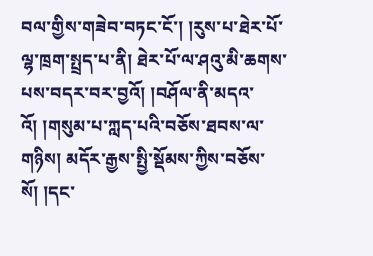བལ་གྱིས་གཟེབ་བཏང་ངོ་། །རུས་པ་ཐེར་པོ་ལྷ་ཁྲག་སྤྲད་པ་ནི། ཐེར་པོ་ལ་ཤའུ་མི་ཆགས་པས་བདར་བར་བྱའོ། །བཤོལ་ནི་མདའ་འོ། །གསུམ་པ་ཀླད་པའི་བཅོས་ཐབས་ལ་གཉིས། མདོར་རྒྱས་སྤྱི་སྡོམས་ཀྱིས་བཅོས་སོ། །དང་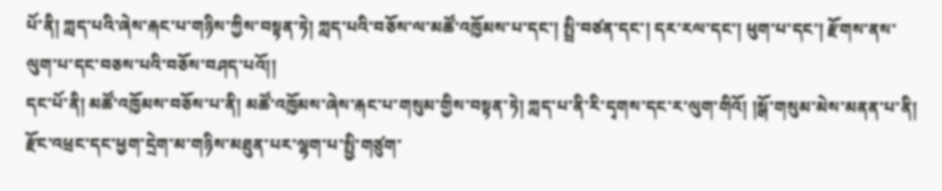པོ་ནི། ཀླད་པའི་ཞེས་རྐང་པ་གཉིས་ཀྱིས་བསྟན་ཏེ། ཀླད་པའི་བཅོས་ལ་མཚོ་འཁྱོམས་པ་དང་། སྤྲི་བཙན་དང་། དར་རལ་དང་། ཕུག་པ་དང་། རྫོགས་ནས་ལུག་པ་དང་བཅས་པའི་བཅོས་བཤད་པའོ།།
དང་པོ་ནི། མཚོ་འཁྱོམས་བཅོས་པ་ནི། མཚོ་འཁྱོམས་ཞེས་རྐང་པ་གསུམ་གྱིས་བསྟན་ཏེ། ཀླད་པ་ནི་རི་དྭགས་དང་ར་ལུག་གིའོ། །སྒོ་གསུམ་མེས་མནན་པ་ནི། རྫོང་འཕྲང་དང་ཕྱག་དྲེག་མ་གཉིས་མཐུན་པར་ལྷག་པ་སྤྱི་གཙུག་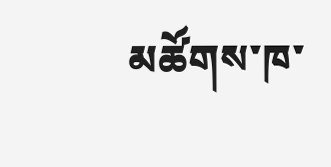མཚོགས་ཁ་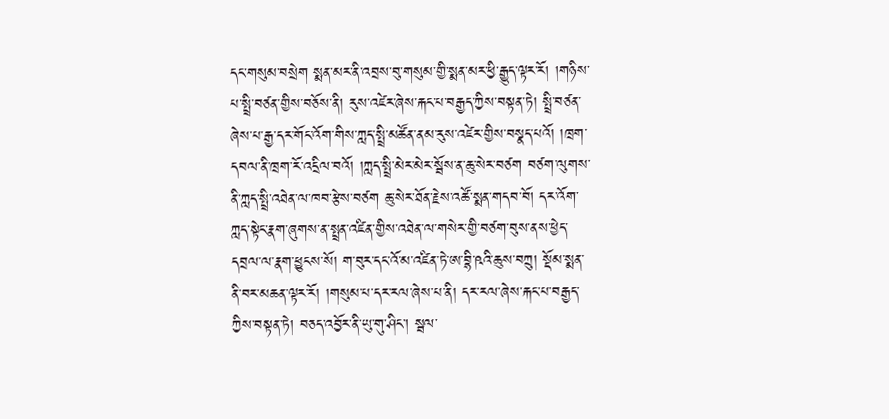དང་གསུམ་བསྲེག སྨན་མར་ནི་འབྲས་བུ་གསུམ་གྱི་སྨན་མར་ཕྱི་རྒྱུད་ལྟར་རོ། །གཉིས་པ་སྤྲི་བཙན་གྱིས་བཅོས་ནི། རུས་འཛེར་ཞེས་རྐང་པ་བརྒྱད་ཀྱིས་བསྟན་ཏེ། སྤྲི་བཙན་ཞེས་པ་རྒྱ་དར་གོང་འོག་གིས་ཀླད་སྤྲི་མཚོན་ནམ་རུས་འཛེར་གྱིས་བསྣད་པའོ། །ཁྲག་དབལ་ནི་ཁྲག་རོ་འདྲིལ་བའོ། །ཀླད་སྤྲི་མེར་མེར་སྦོས་ན་ཆུ་སེར་བཙག བཙག་ལུགས་ནི་ཀླད་སྤྲི་འཐེན་ལ་ཁབ་རྩེས་བཙག ཆུ་སེར་ཐོན་རྗེས་འཚོ་སྨན་གདབ་བོ། དར་འོག་ཀླད་སྟེང་རྣག་ཞུགས་ན་སྤྲན་འཛིན་གྱིས་འཐེན་ལ་གསེར་གྱི་བཙག་བུས་ནས་ཕྱེད་དབྲལ་ལ་རྣག་ཕྱུངས་སོ། ག་བུར་དང་འོ་མ་འཛིན་ཏེ་ཨ་བྷི་ཥའི་ཆུས་བཀྲུ། སྡོམ་སྨན་ནི་བར་མཆན་ལྟར་རོ། །གསུམ་པ་དར་རལ་ཞེས་པ་ནི། དར་རལ་ཞེས་རྐང་པ་བརྒྱད་ཀྱིས་བསྟན་ཏེ། བཅད་འབྱོར་ནི་ཡུ་གུ་ཤིང་། སྦལ་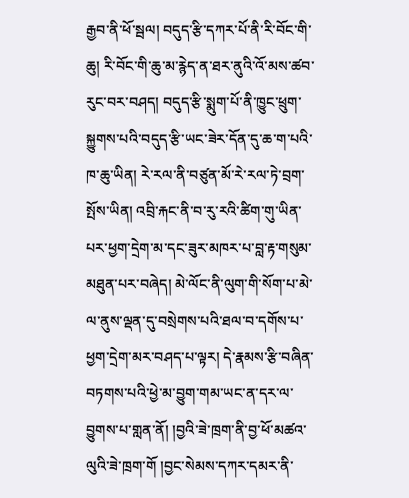རྒྱབ་ནི་ཕོ་སྦལ། བདུད་རྩི་དཀར་པོ་ནི་རི་བོང་གི་ཆུ། རི་བོང་གི་ཆུ་མ་རྙེད་ན་ཐར་ནུའི་འོ་མས་ཚབ་རུང་བར་བཤད། བདུད་རྩི་སྨུག་པོ་ནི་ཁྱུང་ཕྲུག་སྐྱུགས་པའི་བདུད་རྩི་ཡང་ཟེར་དོན་དུ་ཆ་ག་པའི་ཁ་ཆུ་ཡིན། རེ་རལ་ནི་བཙུན་མོ་རེ་རལ་ཏེ་བྲག་སྤོས་ཡིན། འབྲི་རྐང་ནི་བ་རུ་རའི་ཚིག་གུ་ཡིན་པར་ཕྱག་དྲེག་མ་དང་ཟུར་མཁར་པ་བླ་རྟ་གསུམ་མཐུན་པར་བཞེད། མེ་ལོང་ནི་ལུག་གི་སོག་པ་མེ་ལ་ནུས་ལྡན་དུ་བསྲེགས་པའི་ཐལ་བ་དགོས་པ་ཕྱག་དྲེག་མར་བཤད་པ་ལྟར། དེ་རྣམས་རྩི་བཞིན་བཏགས་པའི་ཕྱེ་མ་བྱུག་གམ་ཡང་ན་དར་ལ་བྱུགས་པ་གླན་ནོ། །བྱའི་ཟེ་ཁྲག་ནི་བྱ་ཕོ་མཚའ་ལུའི་ཟེ་ཁྲག་གོ །བྱང་སེམས་དཀར་དམར་ནི་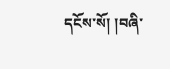དངོས་སོ། །བཞི་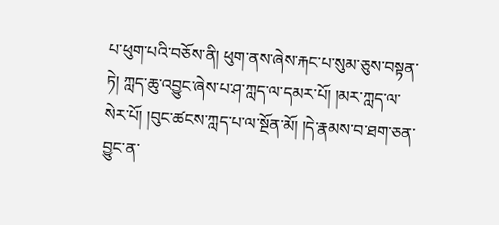པ་ཕུག་པའི་བཅོས་ནི། ཕུག་ནས་ཞེས་རྐང་པ་སུམ་ཅུས་བསྟན་ཏེ། ཀླད་ཆུ་འབྱུང་ཞེས་པ་ཤ་ཀླད་ལ་དམར་པོ། །མར་ཀླད་ལ་སེར་པོ། །བུང་ཚངས་ཀླད་པ་ལ་སྔོན་མོ། །དེ་རྣམས་བ་ཐག་ཅན་བྱུང་ན་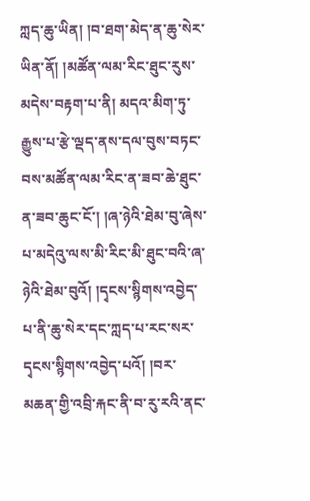ཀླད་ཆུ་ཡིན། །བ་ཐག་མེད་ན་ཆུ་སེར་ཡིན་ནོ། །མཚོན་ལམ་རིང་ཐུང་རུས་མདེས་བརྟག་པ་ནི། མདའ་མིག་ཏུ་རྒྱུས་པ་རྩེ་ལྡད་ནས་དལ་བུས་བཏང་བས་མཚོན་ལམ་རིང་ན་ཟབ་ཆེ་ཐུང་ན་ཟབ་ཆུང་ངོ་། །ཞ་ཉེའི་ཐེམ་བུ་ཞེས་པ་མདེའུ་ལས་མི་རིང་མི་ཐུང་བའི་ཞ་ཉེའི་ཐེམ་བུའོ། །དྭངས་སྙིགས་འབྱེད་པ་ནི་ཆུ་སེར་དང་ཀླད་པ་རང་སར་དྭངས་སྙིགས་འབྱེད་པའོ། །བར་མཆན་གྱི་འབྲི་རྐང་ནི་བ་རུ་རའི་ནང་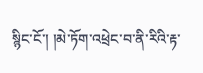སྙིང་ངོ་། །མེ་ཏོག་འཕྲེང་བ་ནི་རིའི་རྟ་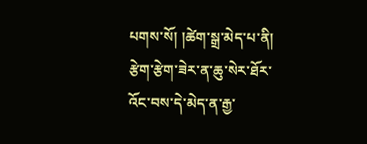པགས་སོ། །ཚེག་སྒྲ་མེད་པ་ནི། རྩེག་རྩེག་ཟེར་ན་ཆུ་སེར་ཐོར་འོང་བས་དེ་མེད་ན་རྒྱ་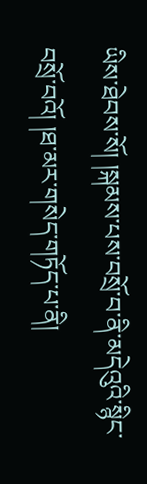ཡིས་ཐེབས་སོ། །སྐམས་པས་བསྲོ་བ་ནི་མདེའུའི་སྙིང་བསྲོ་བའོ། །ཐ་མར་གསེད་གཏོད་པ་ནི།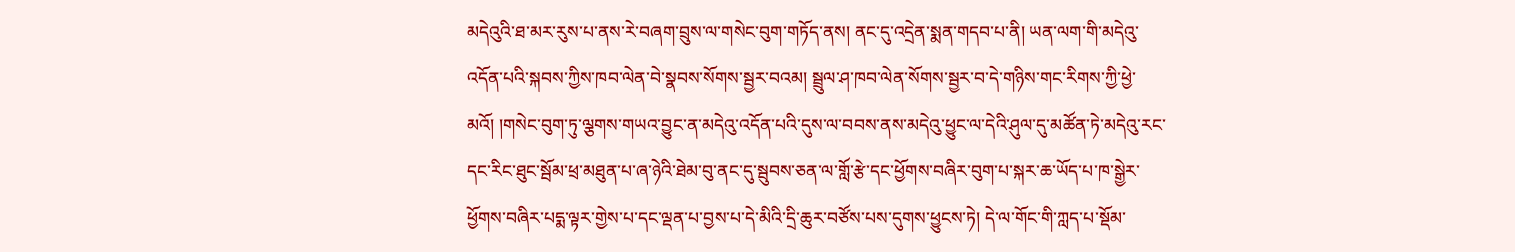མདེའུའི་ཐ་མར་རུས་པ་ནས་རེ་བཞག་བྲུས་ལ་གསེང་བུག་གཏོད་ནས། ནང་དུ་འདྲེན་སྨན་གདབ་པ་ནི། ཡན་ལག་གི་མདེའུ་འདོན་པའི་སྐབས་ཀྱིས་ཁབ་ལེན་བེ་སྣབས་སོགས་སྦྱར་བའམ། སྦྲུལ་ཤ་ཁབ་ལེན་སོགས་སྦྱར་བ་དེ་གཉིས་གང་རིགས་ཀྱི་ཕྱེ་མའོ། །གསེང་བུག་ཏུ་ལྕགས་གཡའ་བྱུང་ན་མདེའུ་འདོན་པའི་དུས་ལ་བབས་ནས་མདེའུ་ཕྱུང་ལ་དེའི་ཤུལ་དུ་མཚོན་ཏེ་མདེའུ་རང་དང་རིང་ཐུང་སྦོམ་ཕྲ་མཐུན་པ་ཞ་ཉེའི་ཐེམ་བུ་ནང་དུ་སྦུབས་ཅན་ལ་གློ་རྩེ་དང་ཕྱོགས་བཞིར་བུག་པ་སྐར་ཆ་ཡོད་པ་ཁ་སྒྱེར་ཕྱོགས་བཞིར་པདྨ་ལྟར་གྱེས་པ་དང་ལྡན་པ་བྱས་པ་དེ་མིའི་དྲི་ཆུར་བཙོས་པས་དུགས་ཕྱུངས་ཏེ། དེ་ལ་གོང་གི་ཀླད་པ་སྡོམ་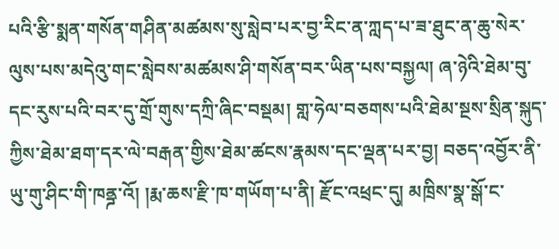པའི་རྩི་སྨན་གསོན་གཤིན་མཚམས་སུ་སླེབ་པར་བྱ་རིང་ན་ཀླད་པ་ཟ་ཐུང་ན་ཆུ་སེར་ལུས་པས་མདེའུ་གང་སླེབས་མཚམས་ཤི་གསོན་བར་ཡིན་པས་བསྐྱལ། ཞ་ཉེའི་ཐེམ་བུ་དང་རུས་པའི་བར་དུ་གྲོ་གུས་དཀྲི་ཞིང་བསྡམ། གླ་ཧེལ་བཅགས་པའི་ཐེམ་སྔས་སྲིན་སྐུད་ཀྱིས་ཐེམ་ཐག་དར་ལེ་བརྒན་གྱིས་ཐེམ་ཚངས་རྣམས་དང་ལྡན་པར་བྱ། བཅད་འབྱོར་ནི་ཡུ་གུ་ཤིང་གི་ཁནྜ་འོ། །རྨ་ཆས་རྫི་ཁ་གཡོག་པ་ནི། རྫོང་འཕྲང་དུ། མཁྲིས་སྣ་སྒོ་ང་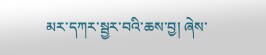མར་དཀར་སྦྱར་བའི་ཆས་བྱ། ཞེས་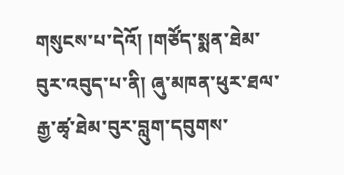གསུངས་པ་དེའོ། །གཙོད་སྨན་ཐེམ་བུར་འབུད་པ་ནི། ཞུ་མཁན་ཕུར་ཐལ་རྒྱ་ཚྭ་ཐེམ་བུར་བླུག་དབུགས་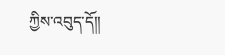ཀྱིས་འབུད་དོ།།